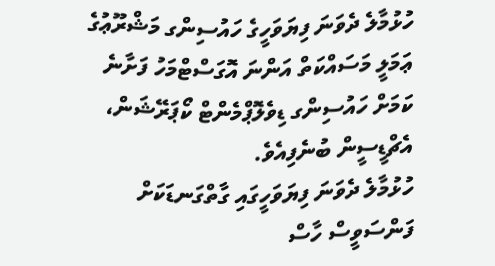ހުޅުމާލެ ދެވަނަ ފިޔަވަހީގެ ހައުސިންގ މަޝްރޫޢުގެ ޢަމަލީ މަސައްކަތް އަންނަ އޮގަސްޓްމަހު ފަށާނެ ކަމަށް ހައުސިންގ ޑިވެލޮޕްމެންޓް ކޯޕަރޭޝަން، އެޗްޑީސީން ބުނެފިއެވެ.
ހުޅުމާލެ ދެވަނަ ފިޔަވަހީގައި ގާތްގަނޑަކަށް ފަންސަވީސް ހާސް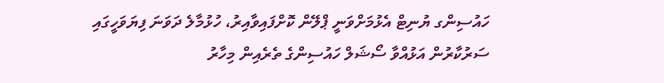ހައުސިންގ ޔުނިޓް އެޅުމަށްވަނީ ޕްލޭން ކޮށްފައިވާއިރު، ހުޅުމާލެ ދަވަނަ ފިޔަވަހީގައި ސަރުކާރުން އަޅުއްވާ ސޯޝަލް ހައުސިންގެ ތެރެއިން މިހާރު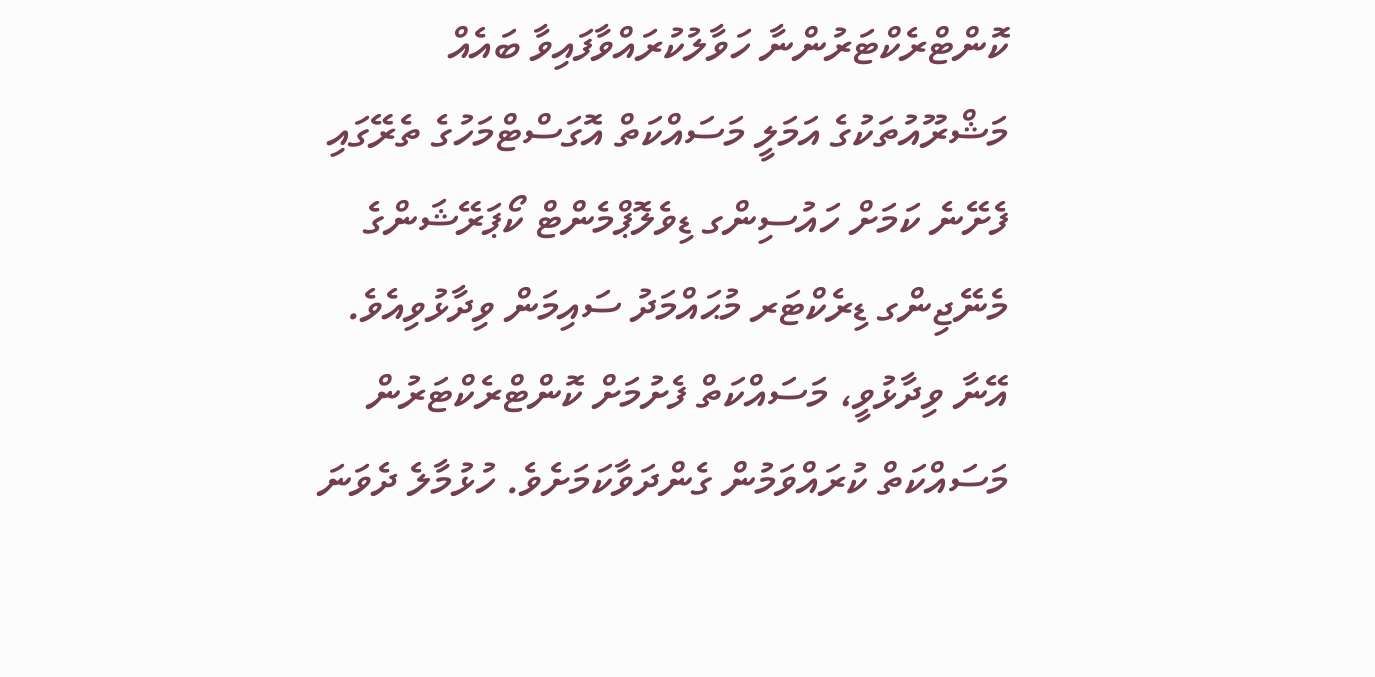ކޮންޓްރެކްޓަރުންނާ ހަވާލުކުރައްވާފައިވާ ބައެއް މަޝްރޫއުތަކުގެ އަމަލީ މަސައްކަތް އޮގަސްޓްމަހުގެ ތެރޭގައި ފެށޭނެ ކަމަށް ހައުސިންގ ޑިވެލޮޕްމެންޓް ކޯޕަރޭޝަންގެ މެނޭޖިންގ ޑިރެކްޓަރ މުޙައްމަދު ސައިމަން ވިދާޅުވިއެވެ. އޭނާ ވިދާޅުވީ، މަސައްކަތް ފެށުމަށް ކޮންޓްރެކްޓަރުން މަސައްކަތް ކުރައްވަމުން ގެންދަވާކަމަށެވެ. ހުޅުމާލެ ދެވަނަ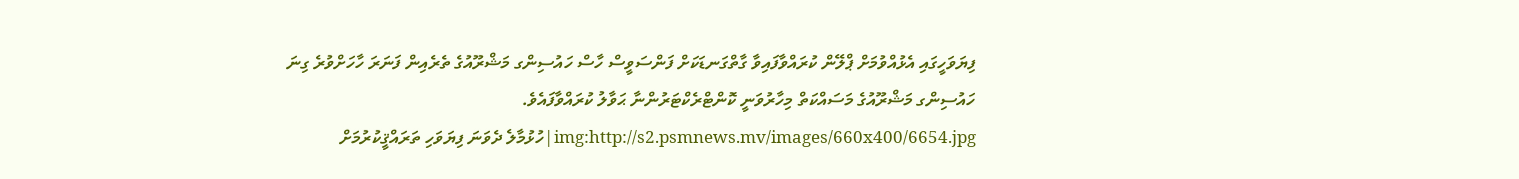ފިޔަވަހީގައި އެޅުއްވުމަށް ޕްލޭން ކުރައްވާފައިވާ ގާތްގަނޑަކަށް ފަންސަވީސް ހާސް ހައުސިންގ މަޝްރޫއުގެ ތެރެއިން ފަނަރަ ހާހަށްވުރެ ގިނަ ހައުސިންގ މަޝްރޫއުގެ މަސައްކަތް މިހާރުވަނީ ކޮންޓްރެކްޓަރުންނާ ޙަވާލު ކުރައްވާފައެވެ.
img:http://s2.psmnews.mv/images/660x400/6654.jpg|ހުޅުމާލެ ދެވަނަ ފިޔަވަހި ތަރައްޤީކުރުމަށް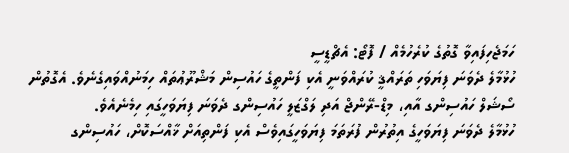ހަމަޖެހިފައިވާ ގޮތުގެ ކުރެހުމެއް / ފޮޓޯ: އެޗްޑީސީ
ހުޅުމާލެ ދެވަނަ ފިޔަވަހި ތަރައްޤީ ކުރައްވަނީ އެކި ފަންތީގެ ހައުސިން މަޝްރޫޢުތައް ހިމަނުއްވައިގެނެވެ. އެގޮތުން ސޯޝަލް ހައުސިންގ އާއި، މިޑް-ރޭންޖް އަދި ލަގްޒަލީ ހައުސިންގ ދެވަނަ ފިޔަވަހީގައި ހިމެނެއެވެ.
ހުޅުމާލެ ދެވަނަ ފިޔަވަހީގެ އިތުރުން ފުރަތަމަ ފިޔަވަހީގައިވެސް އެކި ފަންތިއަށް ޚާއްސަކޮށް، ހައުސިންގ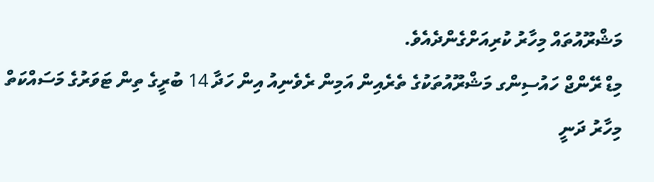މަޝްރޫއުތައް މިހާރު ކުރިއަށްގެންދެއެވެ.
މިޑް ރޭންޖް ހައުސިންގ މަޝްރޫއުތަކުގެ ތެރެއިން އަމިން ރެވެނިއު އިން ހަދާ 14 ބުރީގެ ތިން ޓަވަރުގެ މަސައްކަތް މިހާރު ދަނީ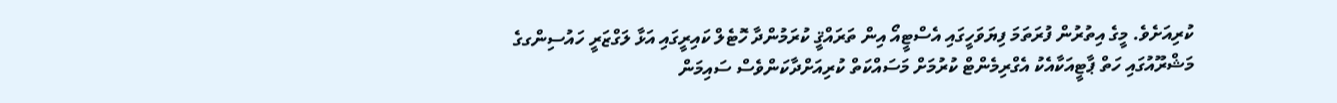ކުރިއަށެވެ. މީގެ އިތުރުން ފުރަތަމަ ފިޔަވަހީގައި އެސްޓީއޯ އިން ތަރައްޤީ ކުރަމުންދާ ހޮޓެލް ކައިރީގައި އަޅާ ލަގްޒަރީ ހައުސިންގގެ މަޝްރޫއުގައި ހަތް ޕާޓީއަކާއެކު އެގްރިމެންޓް ކުރުމަށް މަސައްކަތް ކުރިއަށްދާކަންވެސް ސައިމަން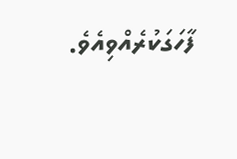ފާހަގަކުރެއްވިއެވެ.